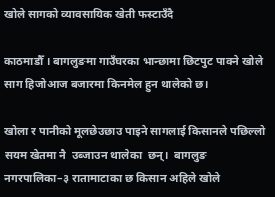खोले सागको व्यावसायिक खेती फस्टाउँदै

काठमाडौँ । बागलुङमा गाउँघरका भान्छामा छिटपुट पाक्ने खोले साग हिजोआज बजारमा किनमेल हुन थालेको छ।

खोला र पानीको मूलछेउछाउ पाइने सागलाई किसानले पछिल्लो सयम खेतमा नै  उब्जाउन थालेका  छन्।  बागलुङ नगरपालिका–३ रातामाटाका छ किसान अहिले खोले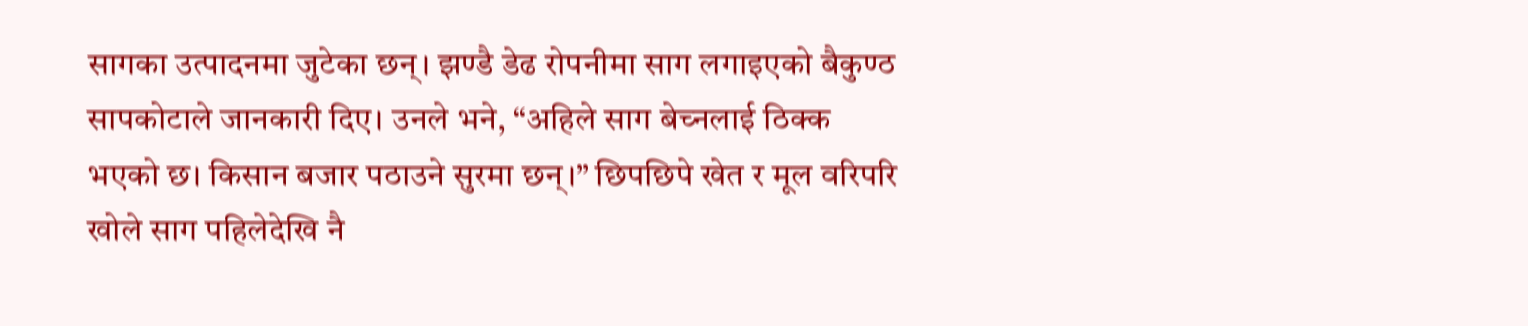सागका उत्पादनमा जुटेका छन्। झण्डै डेढ रोपनीमा साग लगाइएको बैकुण्ठ सापकोटाले जानकारी दिए। उनले भने, “अहिले साग बेच्नलाई ठिक्क भएको छ। किसान बजार पठाउने सुरमा छन्।” छिपछिपे खेत र मूल वरिपरि खोले साग पहिलेदेखि नै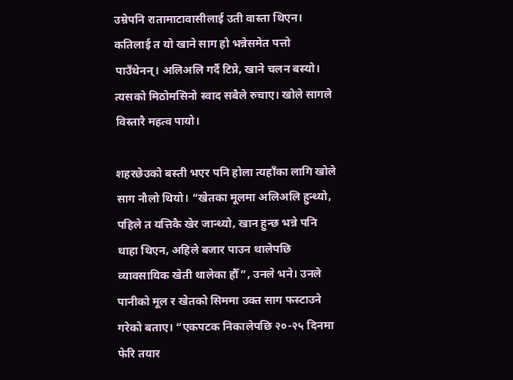उम्रेपनि रातामाटावासीलाई उती वास्ता थिएन। कतिलाई त यो खाने साग हो भन्नेसमेत पत्तो पाउँथेनन्। अलिअलि गर्दै टिप्ने, खाने चलन बस्यो। त्यसको मिठोमसिनो स्वाद सबैले रुचाए। खोले सागले विस्तारै महत्व पायो।

शहरछेउको बस्ती भएर पनि होला त्यहाँका लागि खोले साग नौलो थियो। “खेतका मूलमा अलिअलि हुन्थ्यो, पहिले त यत्तिकै खेर जान्थ्यो, खान हुन्छ भन्ने पनि थाहा थिएन, अहिले बजार पाउन थालेपछि व्यावसायिक खेती थालेका हौँ”, उनले भने। उनले पानीको मूल र खेतको सिममा उक्त साग फस्टाउने गरेको बताए। “एकपटक निकालेपछि २०-२५ दिनमा फेरि तयार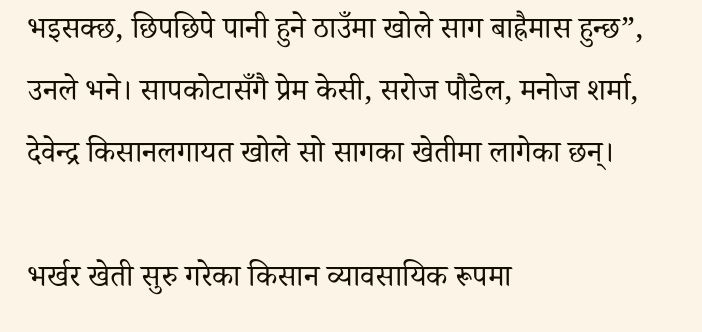भइसक्छ, छिपछिपे पानी हुने ठाउँमा खोले साग बाह्रैमास हुन्छ”, उनले भने। सापकोटासँगै प्रेम केसी, सरोज पौडेल, मनोज शर्मा, देवेन्द्र किसानलगायत खोले सो सागका खेतीमा लागेका छन्।

भर्खर खेती सुरु गरेका किसान व्यावसायिक रूपमा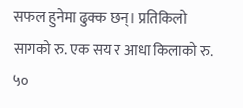सफल हुनेमा ढुक्क छन्। प्रतिकिलो सागको रु. एक सय र आधा किलाको रु. ५०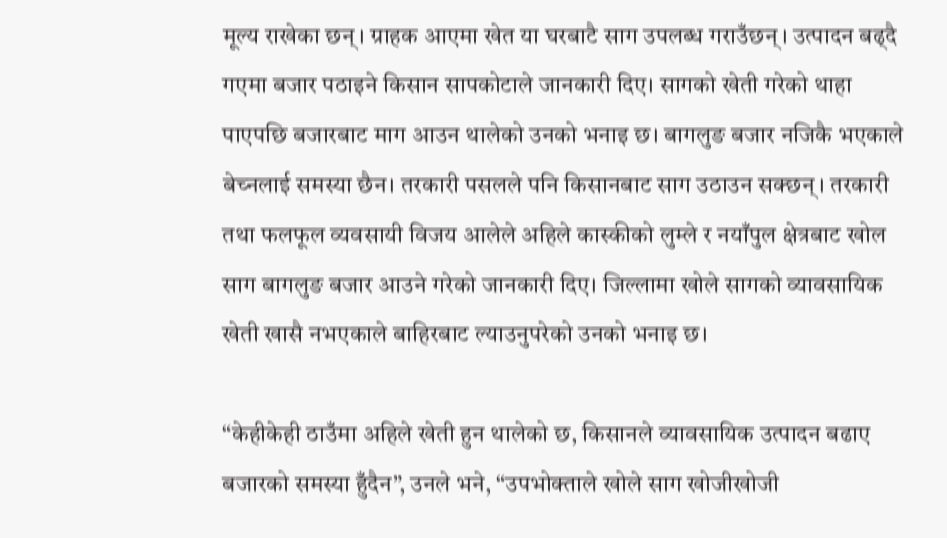मूल्य राखेका छन्। ग्राहक आएमा खेत या घरबाटै साग उपलब्ध गराउँछन्। उत्पादन बढ्दै गएमा बजार पठाइने किसान सापकोटाले जानकारी दिए। सागको खेती गरेको थाहा पाएपछि बजारबाट माग आउन थालेको उनको भनाइ छ। बागलुङ बजार नजिकै भएकाले बेच्नलाई समस्या छैन। तरकारी पसलले पनि किसानबाट साग उठाउन सक्छन्। तरकारी तथा फलफूल व्यवसायी विजय आलेले अहिले कास्कीको लुम्ले र नयाँपुल क्षेत्रबाट खोल साग बागलुङ बजार आउने गरेको जानकारी दिए। जिल्लामा खोले सागको व्यावसायिक खेती खासै नभएकाले बाहिरबाट ल्याउनुपरेको उनको भनाइ छ।

“केहीकेही ठाउँमा अहिले खेती हुन थालेको छ, किसानले व्यावसायिक उत्पादन बढाए बजारको समस्या हुँदैन”, उनले भने, “उपभोक्ताले खोले साग खोजीखोजी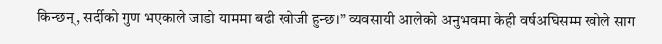किन्छन्, सर्दीको गुण भएकाले जाडो याममा बढी खोजी हुन्छ।” व्यवसायी आलेको अनुभवमा केही वर्षअघिसम्म खोले साग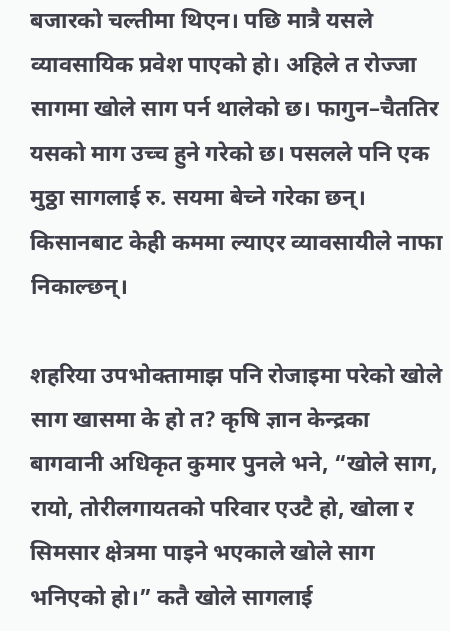बजारको चल्तीमा थिएन। पछि मात्रै यसले व्यावसायिक प्रवेश पाएको हो। अहिले त रोज्जा सागमा खोले साग पर्न थालेको छ। फागुन–चैततिर यसको माग उच्च हुने गरेको छ। पसलले पनि एक मुठ्ठा सागलाई रु. सयमा बेच्ने गरेका छन्। किसानबाट केही कममा ल्याएर व्यावसायीले नाफा निकाल्छन्।

शहरिया उपभोक्तामाझ पनि रोजाइमा परेको खोले साग खासमा के हो त? कृषि ज्ञान केन्द्रका बागवानी अधिकृत कुमार पुनले भने, “खोले साग, रायो, तोरीलगायतको परिवार एउटै हो, खोला र सिमसार क्षेत्रमा पाइने भएकाले खोले साग भनिएको हो।” कतै खोले सागलाई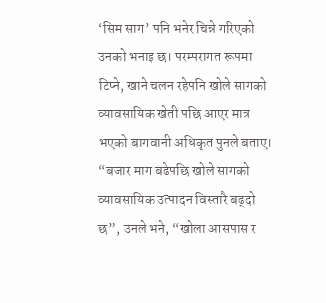‘सिम साग’ पनि भनेर चिन्ने गरिएको उनको भनाइ छ। परम्परागत रूपमा टिप्ने, खाने चलन रहेपनि खोले सागको व्यावसायिक खेती पछि आएर मात्र भएको बागवानी अधिकृत पुनले बताए। “बजार माग बढेपछि खोले सागको व्यावसायिक उत्पादन विस्तारै बढ्दो छ”, उनले भने, “खोला आसपास र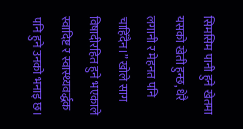सिमसिम पानी हुने खेतमा यसको खेती हुन्छ, धेरै लगानी र मेहनत पनि चाहिँदैन।” खोले साग विषादीरहित हुने भएकाले स्वादिष्ट र स्वास्थ्यवर्द्धक पनि हुने उनको भनाइ छ।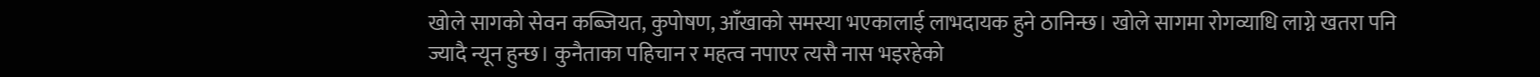खोले सागको सेवन कब्जियत, कुपोषण, आँखाको समस्या भएकालाई लाभदायक हुने ठानिन्छ। खोले सागमा रोगव्याधि लाग्ने खतरा पनि ज्यादै न्यून हुन्छ। कुनैताका पहिचान र महत्व नपाएर त्यसै नास भइरहेको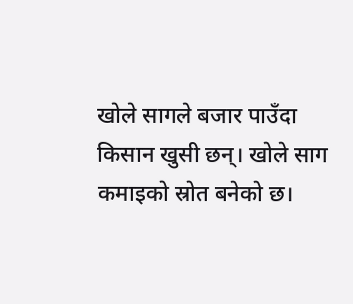खोले सागले बजार पाउँदा किसान खुसी छन्। खोले साग कमाइको स्रोत बनेको छ।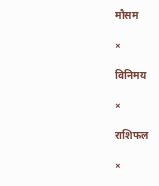मौसम

×

विनिमय

×

राशिफल

×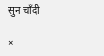सुन चाँदी

×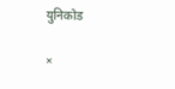युनिकोड

×